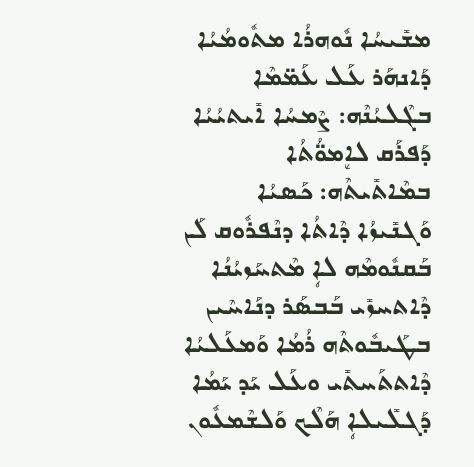ܡܫܺܝܚܳܐ ܢܽܘܗܪܳܐ ܡܬܽܘܡܳܝܳܐ ܕܰܐܢܗܰܪ ܥܰܠ ܥܰܡ̈ܡܶܐ ܒܓܶܠܝܳܢܶܗ: ܨܶܡܚܳܐ ܐܺܝܬܝܳܝܳܐ ܕܰܦܪܰܩ ܠܐܷܡܘ̈ܳܬܳܐ ܒܡܶܐܬܺܝܬܶܗ: ܟܰܣܝܳܐ ܘܰܓܢܺܝܙܳܐ ܕܶܐܬܳܐ ܕܢܶܦܪܽܘܩ ܠܰܢ ܒܰܩܢܽܘܡܶܗ ܠܐܴ ܡܶܬܚܰܙܝܳܢܳܐ ܕܶܐܬܚܙܺܝ ܒܰܒܣܰܪ ܕܢܰܐܚܶܝܢ ܒܛܰܝܒܽܘܬܶܗ ܪܳܡܳܐ ܘܰܡܥܰܠܝܳܐ ܕܶܐܬܬܰܚܬܺܝ ܘܥܰܠ ܝܰܕ ܝܰܡܳܐ ܕܰܓܠܺܝܠܐܴ ܗܰܠܶܟ ܘܰܠܫܶܡܥܽܘܢ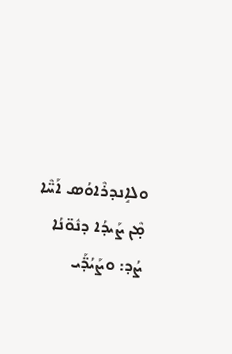ܘܠܐܱܢܕܪܶܐܘܳܣ ܐܰܚ̈ܶܐ ܡ̣ܶܢ ܨܰܝܕܳܐ ܕܢܽܘ̈ܢܳܐ ܨܳܕ: ܘܨܰܝܳܕ̈ܰܝ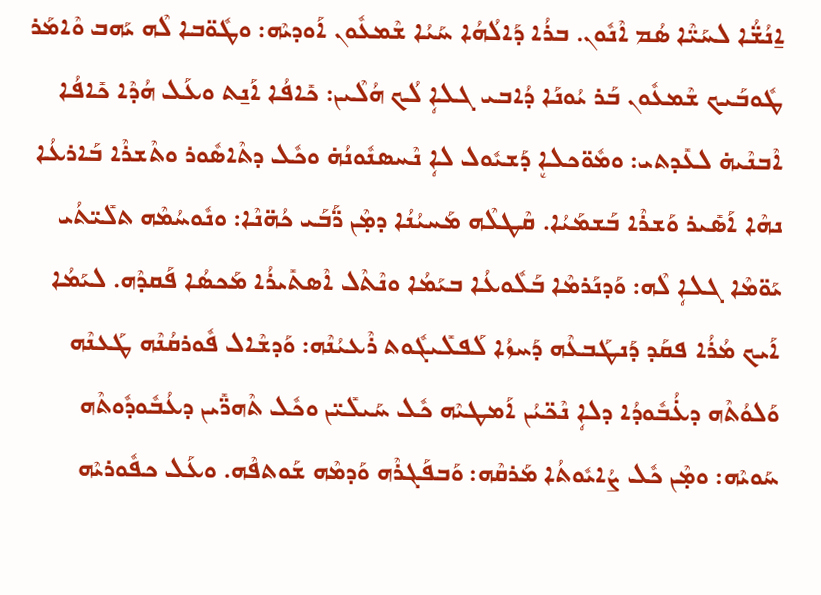ܐ̱ܢܳܫ̈ܳܐ ܠܚܰܝ̈ܶܐ ܣܳܡ ܐܶܢܽܘܢ. ܒܪܳܐ ܕܰܐܠܳܗܳܐ ܚܰܝܳܐ ܫܶܡܥܽܘܢ ܐܰܘܕܝܶܗ: ܘܛܽܘ̈ܒܐ ܠܶܗ ܝܰܗܒ ܘܶܐܡܰܪ ܛܽܘܒܰܝܟ ܫܶܡܥܽܘܢ ܒܰܪ ܝܳܘܢܰܐ ܕܳܐܒܝ ܓܠܐܴ ܠܳܟ ܗܳܠܶܝܢ: ܟܺܐܦܳܐ ܐܰܢ̱ܬ ܘܥܰܠ ܗܳܕܶܐ ܟܺܐܦܳܐ ܐܶܒܢܶܝܗ̇ ܠܥܺܕܬܝ: ܘܡܽܘ̈ܟܠܐܷ ܕܰܫܝܽܘܠ ܠܐܴ ܢܶܚܣܢܽܘܢܳܗ̇ ܘܟܽܠ ܕܬܶܐܣܽܘܪ ܘܬܶܫܪܶܐ ܒܰܐܪܥܳܐ ܢܗܶܐ ܐܰܣܺܝܪ ܘܰܫܪܶܐ ܒܰܫܡܰܝܳܐ. ܩܶܛܠܶܗ ܡܰܚܝܳܢܳܐ ܕܡ̣ܶܢ ܪ̈ܰܒܰܝ ܟܳܗ̈ܢܶܐ: ܘܢܽܘܚܳܡܶܗ ܬܠܺܝ̈ܬܳܝ ܝܰܘ̈ܡܶܐ ܓܠܐܴ ܠܶܗ: ܘܰܕܢܰܪܡܶܐ ܒܰܠܽܘܥܳܐ ܒܝܰܡܳܐ ܘܢܶܬܶܠ ܐܶܣܬܺܝܪܳܐ ܡܰܟܣܳܐ ܦܰܩܕܶܗ. ܠܝܰܡܳܐ ܐܰܝܟ ܡܳܪܳܐ ܦܩܰܕ ܕܰܢܛܰܒܥܶܗ ܕܰܚܙܳܐ ܠܰܦܠܺܝܓܽܘܬ ܪܶܥܝܳܢܶܗ: ܘܰܕܫܶܐܠ ܦܽܘܪܩܳܢܶܗ ܛܰܥܢܶܗ ܘܰܠܘܳܬܶܗ ܕܥ̇ܳܒܽܘܕܳܐ ܕܠܐܴ ܢܶܟ̈ܝܳܢ ܐܰܡܛܝܶܗ ܟܽܠ ܚܰܝܠܺܝ̈ܢ ܘܟܽܠ ܬܶܗܪ̈ܺܝܢ ܕܥܳܒܽܘܕܽܘܬܶܗ ܚܰܘܝܶܗ: ܘܡ̣ܶܢ ܟܽܠ ܨܳܐܝܽܘܬܳܐ ܡܰܪܩܶܗ: ܘܰܒܦܰܓܪܶܗ ܘܰܕܡܶܗ ܫܰܘܬܦܶܗ. ܘܥܰܠ ܟܦܽܘܪܝܶܗ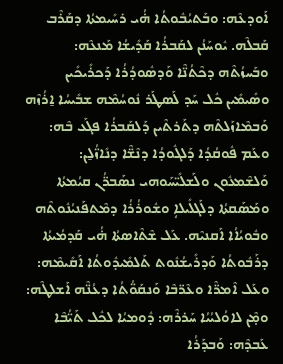ܐܰܘܕܥܶܗ: ܘܒܰܬܝܳܒܽܘܬܳܐ ܗ̇ܳܝ ܪܚܺܝܡܬܳܐ ܕܩܰܪܶܒ ܩܰܒܠܶܗ. ܝܽܘܚܰܢܳܢ ܠܩܰܒܪܳܐ ܩܰܕܺܝܫܳܐ ܡܰܢܥܶܗ: ܘܒܰܚܙܳܬܶܗ ܕܟܶܬܳܢ̈ܶܐ ܘܰܕܣܽܘܕܳܪܳܐ ܕܰܟܪܺܝܟܺܝܢ ܘܣܺܝܡܺܝܢ ܟܽܠ ܚܰܕ ܠܰܣܛܰܪ ܢܽܘܚܳܡܶܗ ܫܒܺܝܚܳܐ ܐ̱ܪܳܙܶܗ ܘܰܒܡܶܐܙܰܠܬܶܗ ܕܬܰܪܬܶܝܢ ܕܰܠܩܰܒܪܳܐ ܦܓܰܥ ܒܶܗ: ܘܥܰܡ ܦܽܘܩܳܕܳܐ ܕܰܠܓܽܘܕܳܐ ܕܢܶܫ̈ܶܐ ܕܢܺܐܙ̈ܳܠ̱ܢ: ܘܰܠܫܶܡܥܽܘܢ ܘܠܰܫܠܺܝ̈ܚܰܘܗܝ ܢܣܰܒܪ̈ܳܢ ܩܝܳܡܬܳܐ ܘܡܰܣܰܩܬܳܐ ܕܠܰܓܠܺܝܠܐܴ ܘܫܽܘܪܳܪܳܐ ܕܡܶܬܦܰܢܝܳܢܽܘܬܶܗ ܘܒܽܘܝܳܐܳܐ ܐܰܩܢܝܶܗ. ܥܰܠ ܫܶܬܶܐܣܬܳܐ ܗ̇ܳܝ ܩܰܕܡܳܝܬܳܐ ܕܪܰܒܽܘܬܳܐ ܘܰܕܪܺܝܫܳܢܽܘܬ ܬܰܠܡܺܝܕܽܘܬܳܐ ܐܰܩܺܝܡܶܗ: ܘܥܰܠ ܐܶܡܪ̈ܶܐ ܘܥܶܪ̈ܒܶܐ ܘܰܢܩܰܘ̈ܳܬܳܐ ܕܥܳܢ̈ܶܗ ܐܰܫܠܛܶܗ: ܘܡ̣ܶܢ ܠܐܘܳܠܝܳܝܳܐ ܚܰܪܪܶܗ: ܕܽܘܡܝܳܐ ܠܟܽܠ ܬܰܝ̈ܳܒܶܐ ܥܰܒܕܶܗ: ܘܰܒܕܰܪܳܐ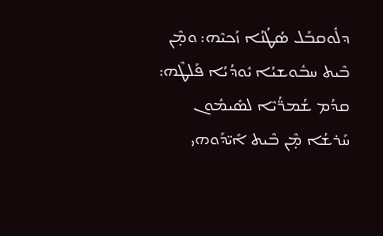ܕܠܽܘܩܒܰܠ ܣܳܛܳܢܳܐ ܙܰܟܝܶܗ: ܘܡ̣ܶܢ ܒܶܝܬ ܚܒܽܘܫܝܳܐ ܝܽܘܕܳܝܳܐ ܦܰܠܛܶܗ: ܩܕܳܡ ܫܳܡܪ̈ܳܝܶܐ ܠܣܺܝܡܽܘܢ ܚܰܪܫܳܐ ܡ̣ܶܢ ܒܶܝܬ ܐܺܝ̈ܕܰܘܗܝ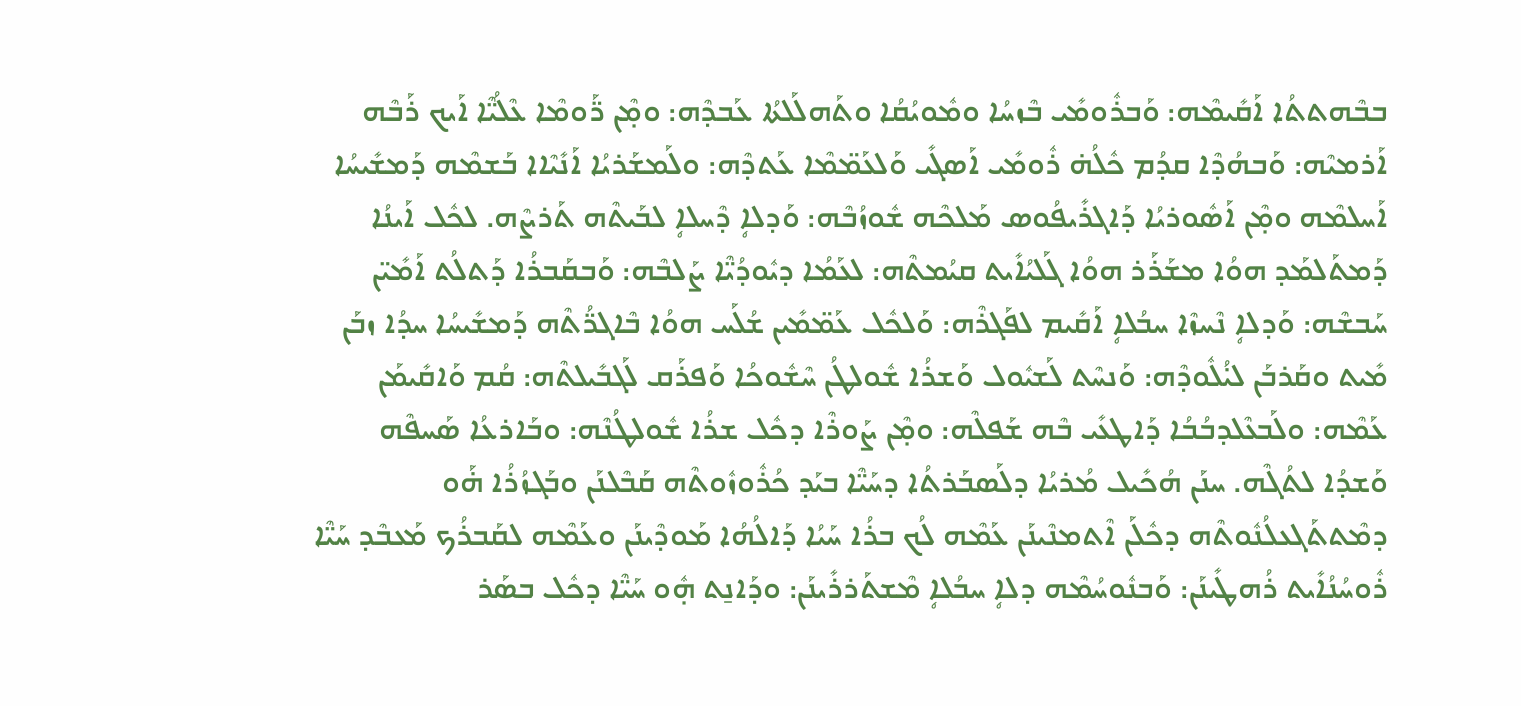ܒܒܶܗܬܬܳܐ ܐܰܩܺܝܡܶܗ: ܘܰܒܪܽܘܡܺܝ ܒܶܙܚܳܐ ܘܡܽܘܝܳܩܳܐ ܘܬܰܗܠܰܠܬܳܐ ܥܰܒܕܶܗ: ܘܡ̣ܶܢ ܪ̈ܰܘܡܶܐ ܥܶܠܳܝ̈ܶܐ ܐܰܝܟ ܪܰܒܶܗ ܐܰܪܡܝܶܗ: ܘܰܒܗܳܕܶܐ ܩܕܳܡ ܟܽܠܳܗ̇ ܪܽܘܡܺܝ ܐܰܣܓܺܝ ܘܰܠܥܰܡ̈ܡܶܐ ܥܰܬܕܶܗ: ܘܠܰܡܫܰܪܝܳܐ ܐܰܢܺܝܶܐܐ ܒܰܫܡܶܗ ܕܰܡܫܺܝܚܳܐ ܐܰܚܠܡܶܗ ܘܡ̣ܶܢ ܐܰܣܽܘܪܝܳܐ ܕܰܐܓܪܺܝܦܳܘܣ ܡܰܠܟܶܗ ܫܽܘܙܳܒܶܗ: ܘܰܕܠܐܴ ܕܶܚܠܐܴ ܠܒܰܝܬܶܗ ܬܰܪܨܶܗ. ܠܟܽܠ ܐܰܝܢܳܐ ܕܰܡܬܰܠܡܰܕ ܗܘܳܐ ܡܫܰܪܰܪ ܗܘܳܐ ܓܰܠܝܳܐܺܝܬ ܩܝܳܡܬܶܗ: ܠܥܰܡܳܐ ܕܝܽܘܕܳܝ̈ܶܐ ܨܰܠܒܶܗ: ܘܰܒܩܰܒܪܳܐ ܕܰܬܠܳܬ ܐܰܡܺܝ̈ܢ ܚܰܒܫܶܗ: ܘܰܕܠܐܴ ܢܶܚܙܶܐ ܚܒܳܠܐܴ ܐܰܩܺܝܡ ܠܦܰܓܪܶܗ: ܘܰܠܟܽܠ ܥܰܡ̈ܡܺܝܢ ܫܳܠܰܚ ܗܘܳܐ ܒܶܐܓܪ̈ܳܬܶܗ ܕܰܡܫܺܝܚܳܐ ܚܕܳܐ ܙܒܰܢ ܡܺܝܬ ܘܩܰܪܒܰܢ ܠܝ̇ܳܠܽܘܕܶܗ: ܘܰܢܚܶܬ ܠܰܫܝܽܘܠ ܘܰܫܪܳܐ ܫܽܘܠܛܳܢ ܚܶܫܽܘܟܳܐ ܘܰܦܪܰܩ ܠܰܓܒܺܝܠܬܶܗ: ܩܳܡ ܘܰܐܩܺܝܡܰܢ ܥܰܡܶܗ: ܘܠܰܒܥܶܠܕܒܳܒܳܐ ܕܰܐܛܥܺܝ ܒܶܗ ܫܰܦܠܶܗ: ܘܡ̣ܶܢ ܨܰܘܪܶܐ ܕܟܽܠ ܫܪܳܐ ܫܽܘܠܛܳܢܶܗ: ܘܒܰܐܪܥܳܐ ܣܰܚܦܶܗ ܘܰܫܕܳܐ ܠܬܳܓܶܗ. ܚܢܰܢ ܗܳܟܺܝܠ ܡܳܪܝܳܐ ܕܠܰܣܒܰܪܬܳܐ ܕܚܰܝ̈ܶܐ ܒܝܰܕ ܟܳܪܽܘܙܽܘܬܶܗ ܩܰܒܶܠܢܰܢ ܘܒܰܓܙܳܪܳܐ ܗ̇ܰܘ ܕܡܶܬܬܰܓܥܠܳܢܽܘܬܶܗ ܕܟܽܠܰܢ ܐܶܬܡܢܶܝܢܰܢ ܥܰܡܶܗ ܠܳܟ ܒܪܳܐ ܚܰܝܳܐ ܕܰܐܠܳܗܳܐ ܡܰܘܕܶܝܢܰܢ ܘܥܰܡܶܗ ܠܩܰܒܪܳܟ ܡܰܥܒܶܕ ܚܰܝ̈ܶܐ ܪܽܘܚܳܢܳܐܺܝܬ ܪܳܗܛܺܝܢܰܢ: ܘܰܒܢܽܘܚܳܡܶܗ ܕܠܐܴ ܚܒܳܠܐܴ ܡܶܫܬܰܪܪܺܝܢܰܢ: ܘܕܰܐܢ̱ܬ ܗ̣ܽܘ ܚܰܝ̈ܶܐ ܕܟܽܠ ܒܣܰܪ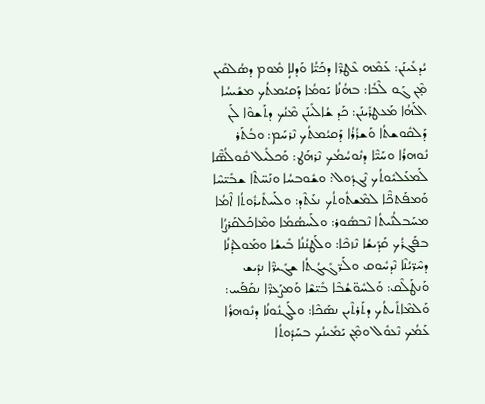ܝܳܕܥܺܝܢܰܢ: ܥܰܡܶܗ ܥܶܛܪ̈ܶܐ ܕܟܰܝ̈ܳܐ ܘܰܕܠܐܴ ܡܽܘܡ ܕܣܳܠܩܺܝܢ ܡ̣ܶܢ ܓܰܘ ܠܶܒܳܐ: ܒܗܳܢܳܐ ܝܰܘܡܳܐ ܕܰܩܝܳܡܬܳܟ ܡܫܺܝܚܳܐ ܐܠܰܗܳܐ ܡܰܥܛܪܺܝܢܰܢ: ܟܰܕ ܫܳܐܠܺܝܢܰܢ ܡܶܢܳܟ ܕܬܰܫܘܶܐ ܠܰܢ ܕܰܠܩܽܘܫܬܳܐ ܘܰܫܪܳܪܳܐ ܕܰܩܝܳܡܬܳܟ ܢܶܪܚܰܡ: ܘܒܳܬܰܪ ܢܽܘܗܪܳܐ ܘܚܰܝ̈ܶܐ ܕܢܽܘܚܳܡܳܟ ܢܶܪܗܰܛ: ܘܰܟܠܺܝܠ ܩܽܘܠܳܣ̈ܶܐ ܠܰܡܥܰܠܝܽܘܬܳܟ ܢܶܓܕܽܘܠ: ܘܫܽܘܒܚܳܐ ܘܢܰܚ̈ܬܶܐ ܫܒܺܝ̈ܚܶܐ ܘܰܡܦܰܬܟ̈ܶܐ ܠܡܶܫܬܽܘܬܳܟ ܢܥܰܬܶܕ: ܘܠܰܚܬܺܝܪܽܘܬܳܐ ܐܶܡܳܐ ܡܚܰܒܠܳܢܺܝܬܳܐ ܢܶܒܣܽܘܪ: ܘܠܰܚܣܳܡܳܐ ܘܡܶܐܟܰܠܩܰܪܨܳܐ ܒܦܰܓܪܳܟ ܩܰܕܺܝܫܳܐ ܢܶܙܟܶܐ: ܘܠܰܛܢܳܢܳܐ ܒܺܝܫܳܐ ܘܡܰܘܠܕܳܢܳܐ ܕܚܶܪ̈ܝܳܢܶܐ ܢܶܕܚܽܘܩ ܘܠܰܪ̈ܓܺܝܓܳܬܳܐ ܫܓܺܝܪ̈ܶܐ ܢܕܺܝܫ ܘܰܢܛܰܠܶܩ: ܘܰܠܚܽܘ̈ܫܳܒܶܐ ܒܺܝ̈ܫܶܐ ܘܰܡܨܰܥܪ̈ܶܐ ܢܩܰܦܰܚ: ܘܰܠܡܶܐܬܺܝܬܳܟ ܕܬܰܪܬܶܝܢ ܢܣܰܟܶܐ: ܘܠܰܓܢܽܘܢܳܐ ܕܢܽܘܗܪܳܐ ܥܰܡܳܟ ܢܶܥܘܽܠ ܘܡ̣ܶܢ ܝܰܡܺܝܢܳܟ ܒܚܰܕܽܘܬܳܐ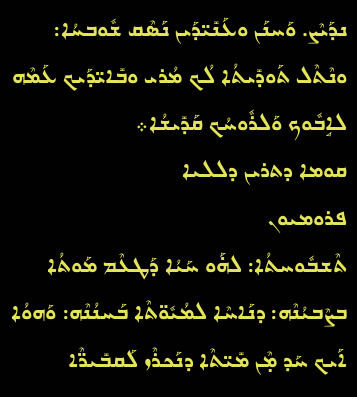ܢܕܰܝܶܨ. ܘܰܚܢܰܢ ܘܥܰܢܺܝ̈ܕܰܝܢ ܢܰܣܶܩ ܫܽܘܒܚܳܐ: ܘܢܶܬܶܠ ܬܰܘܕܺܝܬܳܐ ܠܳܟ ܡܳܪܝ ܘܒܺܐܝ̈ܕܰܝܟ ܥܰܡܶܗ ܠܐܱܒܽܘܟ ܘܰܠܪܽܘܚܳܟ ܩܰܕܺܝܫܳܐ܀
ܩܘܡܐ ܕܬܪܝܢ ܕܠܠܝܐ
ܦܪܘܡܝܘܢ
ܬܶܫܒܽܘܚܬܳܐ: ܠܗ̇ܰܘ ܚܰܝܳܐ ܕܰܛܥܶܡ ܡܰܘܬܳܐ ܒܨܶܒܝܳܢܶܗ: ܕܢܰܐܚܶܐ ܠܡܳܝܽܘ̈ܬܶܐ ܒܰܚܢܳܢܶܗ: ܘܰܗܘܳܐ ܐܰܝܟ ܚܰܕ ܡ̣ܶܢ ܡܺܝ̈ܬܶܐ ܕܢܰܟܪܶܙ ܠܰܩܒܺܝܪ̈ܶܐ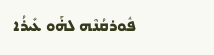ܦܽܘܪܩܳܢܶܗ ܠܗ̇ܰܘ ܥܺܝܪܳܐ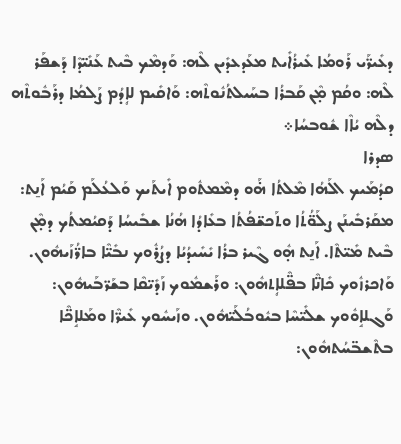ܕܥܺܝܪ̈ܰܝ ܪܰܘܡܳܐ ܥܺܝܪܳܐܺܝܬ ܡܥܰܕܥܕܺܝܢ ܠܶܗ: ܘܰܕܡܶܟ ܒܶܝܬ ܥܰܢܺܝ̈ܕܶܐ ܕܰܫܦܰܪ ܠܶܗ: ܘܩܳܡ ܡ̣ܶܢ ܩܰܒܪܳܐ ܒܚܰܝܠܬܳܢܽܘܬܶܗ: ܘܰܐܩܺܝܡ ܠܐܴܕܳܡ ܨܰܠܡܳܐ ܕܪܰܒܽܘܬܶܗ ܕܠܶܗ ܝܳܐܶܐ ܫܽܘܒܚܳܐ܀
ܣܕܪܐ
ܩܕܳܡܰܝܟ ܐܠܰܗܳܐ ܡܶܠܬܳܐ ܗ̇ܰܘ ܕܡܶܡܬܽܘܡ ܐܺܝܬܰܝܟ ܘܰܠܥܳܠܰܡ ܩܰܝܳܡ ܐܰܢ̱ܬ: ܡܩܰܪܒܺܝܢܰܢ ܨܠܰܘ̈ܳܬܳܐ ܘܬܰܟܫ̈ܦܳܬܳܐ ܒܥܺܐܕܳܐ ܗܳܢܳܐ ܫܒܺܝܚܳܐ ܕܰܩܝܳܡܬܳܟ ܕܡ̣ܶܢ ܒܶܝܬ ܡܺܝ̈ܬܶܐ. ܐܰܢ̱ܬ ܗ̣ܽܘ ܓܶܝܪ ܒܪܳܐ ܝܺܚܺܝܕܳܝܳܐ ܕܨܳܪܽܘܟ ܢܒܺܝ̈ܶܐ ܒܐܪ̈ܳܙܰܝܗܽܘܢ. ܘܰܐܟܪܙܽܘܟ ܟܺܐܢ̈ܶܐ ܒܦ̈ܶܠܐܴܬܗܽܘܢ: ܘܪܰܫܡܽܘܟ ܙܰܕܺܝ̈ܩܶܐ ܒܫܰܪ̈ܒܰܝܗܽܘܢ: ܘܰܓܠܐܱܘܽܘܟ ܫܠܺܝ̈ܚܶܐ ܒܝܽܘܒܳܠܰܝ̈ܗܽܘܢ. ܘܙܰܝܚܽܘܟ ܥܺܝܪ̈ܶܐ ܘܡܰܠܐܱܟ̈ܶܐ ܒܬܶܫܒ̈ܚܳܬܗܽܘܢ: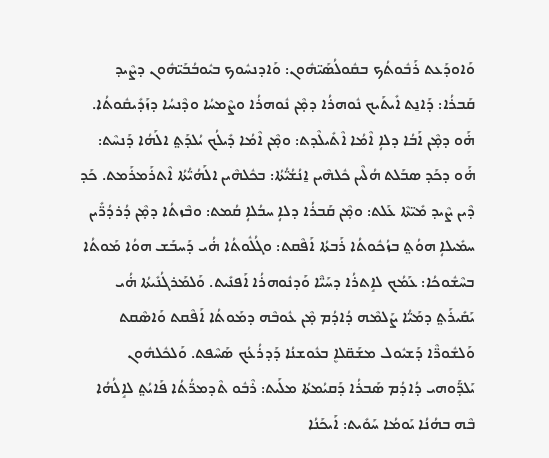ܘܰܐܘܕܰܥܬ ܪܰܒܽܘܬܳܟ ܒܩܽܘܠܳܣܰܝ̈ܗܽܘܢ: ܘܰܐܕܢܚܽܘܟ ܒܝܽܘܒܳܒܰܝ̈ܗܽܘܢ ܕܨܶܝܕ ܩܰܒܪܳܐ: ܕܰܐܢ̱ܬ ܐܺܝܬܰܝܟ ܢܽܘܗܪܳܐ ܕܡ̣ܶܢ ܢܽܘܗܪܳܐ ܘܨܶܡܚܳܐ ܘܕܶܢܚܳܐ ܕܙܰܕܺܝܩܽܘܬܳܐ. ܗ̇ܰܘ ܕܡ̣ܶܢ ܐܰܒܳܐ ܕܠܐܴ ܐܶܡܳܐ ܐܶܬܺܝܠܶܕܬ: ܘܡ̣ܶܢ ܐܶܡܳܐ ܕܺܝܠܳܟ ܝܳܠܕܰܬ݀ ܐܠܰܗܳܐ ܕܰܢܚܶܬ: ܗ̇ܰܘ ܕܟܰܕ ܣܒܰܠܬ ܗܳܠܶܝܢ ܟܽܠܗܶܝܢ ܐ̱ܢܳܫܳܝ̈ܳܬܳܐ: ܒܟܽܠܗܶܝܢ ܐܠܰܗܳܝ̈ܳܬܳܐ ܐܶܬܪܰܡܪܰܡܬ. ܟܰܕ ܕܶܝܢ ܨܶܝܕ ܡܺܝ̈ܬܶܐ ܥܰܠܬ: ܘܡ̣ܶܢ ܩܰܒܪܳܐ ܕܠܐܴ ܚܒܳܠܐܴ ܩܳܡܬ: ܘܒܶܙܬܳܐ ܕܡ̣ܶܢ ܕܳܪܕܳܪ̈ܺܝܢ ܚܡܺܝܠܐܴ ܗܘܳܬ݀ ܒܙܳܟܽܘܬܳܐ ܪܰܒܬܳܐ ܐܰܦܶܩܬ: ܘܓܳܠܽܘܬܳܐ ܗ̇ܳܝ ܕܰܚܒܰܫ ܗܘܳܐ ܡܰܘܬܳܐ ܒܚܶܫܽܘܟܳܐ: ܥܰܡܳܟ ܠܐܱܬܪܳܐ ܕܚܰܝ̈ܶܐ ܘܰܕܢܽܘܗܪܳܐ ܐܰܦܢܺܝܬ. ܘܰܠܡܰܪܓܳܢܺܝܬܳܐ ܗ̇ܳܝ ܝܰܩܺܝܪܰܬ݀ ܕܡܰܝ̈ܳܐ ܨܰܠܡܶܗ ܕܳܐܕܳܡ ܡ̣ܶܢ ܥܽܘܒܶܗ ܕܡܰܘܬܳܐ ܐܰܦܶܩܬ ܘܰܐܣܶܩܬ ܘܰܠܫܽܘܪ̈ܶܐ ܕܰܫܝܽܘܠ ܡܫܰܩ̈ܠܐܷ ܒܥܽܘܫܢܳܐ ܕܰܕܪܳܥܳܟ ܣܰܚܶܦܬ. ܘܰܠܟܽܠܗܽܘܢ ܝܰܠܕ̈ܰܘܗܝ ܕܳܐܕܳܡ ܣܰܒܪܳܐ ܕܰܩܝܳܡܬܳܐ ܡܠܰܝܬ: ܪܶܒܽܘ ܬܶܕܡܪ̈ܳܬܳܐ ܦܰܐܝܳܬ݀ ܠܐܱܠܳܗܳܐ ܒܶܗ ܒܗܳܢܳܐ ܝܰܘܡܳܐ ܚܰܘܺܝܬ: ܐܰܝܟܰܢܳܐ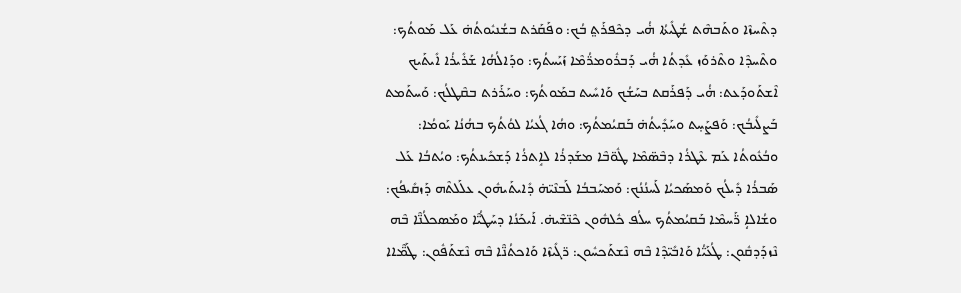ܕܬܶܚܙܶܐ ܘܬܰܒܗܶܬ ܫܳܛܺܝܬܳܐ ܗ̇ܳܝ ܕܟܶܦܪܰܬ݀ ܒܳܟ: ܘܦܰܩܰܪܬ ܒܫܳܢܝܽܘܬܳܗ̇ ܥܰܠ ܡܰܘܬܳܟ: ܘܬܶܚܕܶܐ ܘܬܶܪܘܰܙ ܥܺܕܬܳܐ ܗ̇ܳܝ ܕܰܒܪܽܘܡܪ̈ܳܡܶܐ ܙܰܝܰܚܬܳܟ: ܘܕܰܐܠܳܗܳܐ ܫܰܪܺܝܪܳܐ ܐܺܝܬܰܝܟ ܐܶܫܬܰܘܕܰܥܬ: ܗ̇ܳܝ ܕܰܦܪܰܩܬ ܒܚܰܫܳܟ ܘܰܐܚܺܝܬ ܒܡܰܘܬܳܟ: ܘܚܰܪܰܪܬ ܒܩܶܛܠܳܟ: ܘܰܚܬܰܡܬ ܒܰܨܠܺܝܒܳܟ: ܘܰܦܨܰܚ̣ܬ ܘܚܰܕܺܝܬܳܗ̇ ܒܰܩܝܳܡܬܳܟ: ܘܗܳܐ ܓܳܥܝܳܐ ܠܘܳܬܳܟ ܒܗܳܢܳܐ ܝܰܘܡܳܐ: ܘܒܳܥܽܘܬܳܐ ܥܰܡ ܥܶܛܪܳܐ ܕܒܶܣ̈ܡܶܐ ܛܽܘ̈ܒܶܐ ܡܫܰܕܪܳܐ ܠܐܱܬܪܳܐ ܕܰܫܟܺܝܢܬܳܟ: ܘܝܳܬܒܳܐ ܥܰܠ ܣܰܒܪܳܐ ܕܺܝܠܳܟ ܘܰܡܣܰܟܝܳܐ ܠܰܚܢܳܢܳܟ: ܘܰܡܚܰܒܒܳܐ ܠܰܒܢܶܝ̈ܗ̇ ܕܺܐܝܬܰܝܗܽܘܢ ܥܠܰܠܬܶܗ ܕܰܙܩܺܝܦܳܟ: ܘܫܳܐܠܐܴ ܪ̈ܰܚܡܶܐ ܒܰܩܝܳܡܬܳܟ ܚܠܳܦ ܟܽܠܗܽܘܢ ܟܶܢ̈ܫܶܝܗ̇. ܐܰܝܟܰܢܳܐ ܕܚܰܛܳܝ̈ܶܐ ܘܡܰܣܟܠܳܢ̈ܶܐ ܒܶܗ ܢܶܙܕܰܕܩܽܘܢ: ܛܳܥܰܝ̈ܳܐ ܘܰܐܒܺܝ̈ܕܶܐ ܒܶܗ ܢܶܫܬܰܟܚܽܘܢ: ܪ̈ܓܺܝܙܶܐ ܘܰܐܟܬܳܢ̈ܶܐ ܒܶܗ ܢܶܫܬܰܦܽܘܢ: ܛܰܡ̈ܶܐܐ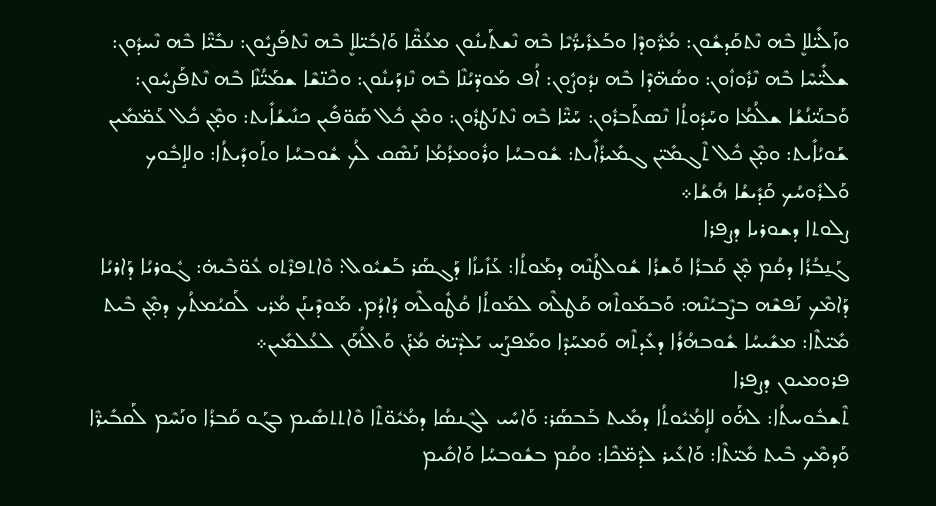ܘܙܰܠܺܝ̈ܠܐܷ ܒܶܗ ܢܶܬܩܰܕܫܽܘܢ: ܡܳܪ̈ܽܘܕܶܐ ܘܒܰܥܪܺܝܪ̈ܳܝܶܐ ܒܶܗ ܢܶܫܬܰܝܢܽܘܢ ܡܥܳܩ̈ܶܐ ܘܰܐܒܺܝ̈ܠܐܷ ܒܶܗ ܢܶܬܦܰܨܝܽܘܢ: ܢܒܺܝ̈ܶܐ ܒܶܗ ܢܶܚܕܽܘܢ: ܫܠܺܝ̈ܚܶܐ ܒܶܗ ܢܶܪܽܘܙܽܘܢ: ܘܣܳܗ̈ܕܶܐ ܒܶܗ ܢܕܽܘܨܽܘܢ: ܐܳܦ ܡܰܘܕ̈ܝܳܢܶܐ ܒܶܗ ܢܶܙܕܰܝܢܽܘܢ: ܘܟܶܢ̈ܫܶܐ ܫܡܰܝ̈ܳܢܶܐ ܒܶܗ ܢܶܬܦܰܨܚܽܘܢ: ܘܰܒܢܰܝ̈ܢܳܫܳܐ ܫܠܳܡܳܐ ܘܚܰܕܽܘܬܳܐ ܢܶܣܬܰܒܪܽܘܢ: ܚܰܝ̈ܶܐ ܒܶܗ ܢܶܬܢܰܛܪܽܘܢ: ܘܡܶܢ ܟܽܠ ܣܰܘ̈ܦܺܝܢ ܟܢܺܝܫܳܐܺܝܬ: ܘܡ̣ܶܢ ܟܽܠ ܥܰܡ̈ܡܺܝܢ ܫܰܘܝܳܐܺܝܬ: ܘܡ̣ܶܢ ܟܽܠ ܬܶܓܡܺܝ̈ܢ ܓܡܺܝܪܳܐܺܝܬ: ܫܽܘܒܚܳܐ ܘܪܽܘܡܪܳܡܳܐ ܢܰܣܶܩ ܠܳܟ ܫܽܘܒܚܳܐ ܘܬܰܘܕܺܝܬܳܐ: ܘܠܐܱܒܽܘܟ ܘܰܠܪܽܘܚܳܟ ܩܰܕܺܝܫܳܐ ܗܳܫܳܐ܀
ܨܠܘܬܐ ܕܫܘܪܝܐ ܕܨܦܪܐ
ܓܰܢ̱ܒܳܪܳܐ ܕܩܳܡ ܡ̣ܶܢ ܩܰܒܪܳܐ ܘܰܫܪܳܐ ܫܽܘܠܛܳܢܶܗ ܕܡܰܘܬܳܐ: ܥܰܙܺܝܙܳܐ ܕܰܓܣܰܪ ܒܰܫܝܽܘܠ: ܘܶܐܬܦܪܶܬܘ ܥܽܘ̈ܒܶܝܗ̇: ܓܽܘܪܝܳܐ ܕܰܐܪܝܳܐ ܕܰܐܡܶܟ ܢܰܦܫܶܗ ܒܨܶܒܝܳܢܶܗ: ܘܰܒܡܰܘܬܶܗ ܩܰܛܠܶܗ ܠܡܰܘܬܳܐ ܩܳܛܽܘܠܶܗ ܕܳܐܕܳܡ. ܡܰܘܕܶܝܢܰܢ ܡܳܪܝ ܠܰܩܝܳܡܬܳܟ ܕܡ̣ܶܢ ܒܶܝܬ ܡܺܝ̈ܬܶܐ: ܡܫܺܝܚܳܐ ܫܽܘܒܗܳܪܳܐ ܕܥܺܕܬܶܗ ܘܰܡܚܰܕܶܐ ܘܡܰܦܨܰܚ ܝܰܠܕܶܝ̈ܗ̇ ܡܳܪܰܢ ܘܰܐܠܳܗܰܢ ܠܥܳܠܡܺܝܢ܀
ܦܪܘܡܝܘܢ ܕܨܦܪܐ
ܬܶܫܒܽܘܚܬܳܐ: ܠܗ̇ܰܘ ܠܐܴܡܳܝܽܘܬܳܐ ܕܡܺܝܬ ܒܰܒܣܰܪ: ܘܰܐܚܺܝ ܠܓܶܢܣܳܐ ܕܡܳܝܽܘ̈ܬܶܐ ܘܶܐܬܬܣܺܝܡ ܒܓܰܘ ܩܰܒܪܳܐ ܘܢܰܚܶܡ ܠܰܩܒܺܝܪ̈ܶܐ ܘܰܕܡܶܟ ܒܶܝܬ ܡܺܝ̈ܬܶܐ: ܘܰܐܥܺܝܪ ܠܕܰܡ̈ܟܶܐ: ܘܩܳܡ ܒܫܽܘܒܚܳܐ ܘܰܐܩܺܝܡ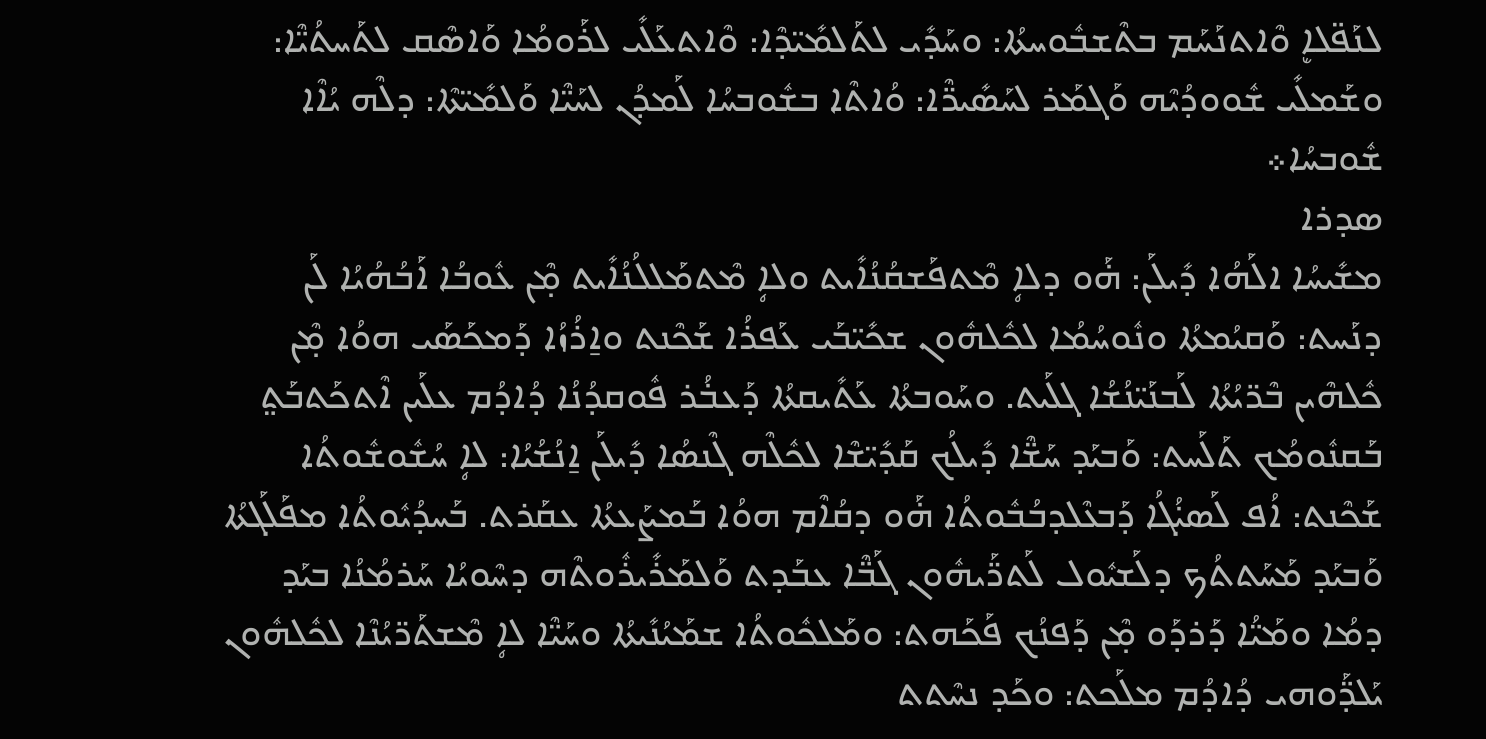ܠܢܰܦ̈ܠܐܷ ܘܶܐܬܢܰܚܰܡ ܒܬܶܫܒܽܘܚܬܳܐ: ܘܚܰܕܺܝ ܠܬܰܠܡܺܝ̈ܕܶܐ: ܘܶܐܬܥܰܠܺܝ ܠܪܰܘܡܳܐ ܘܰܐܣܶܩ ܠܬܰܚܬܳܝ̈ܶܐ: ܘܫܰܡܠܺܝ ܫܽܘܘܕܳܝܶܗ ܘܰܓܡܰܪ ܠܚܰܣܺܝܪ̈ܶܐ: ܘܳܐܬܶܐ ܒܫܽܘܒܚܳܐ ܠܰܡܕܳܢ ܠܚܰܝ̈ܶܐ ܘܰܠܡܺܝ̈ܬܶܐ: ܕܠܶܗ ܝܳܐܶܐ ܫܽܘܒܚܳܐ܀
ܣܕܪܐ
ܡܫܺܝܚܳܐ ܐܠܰܗܳܐ ܕܺܝܠܰܢ: ܗ̇ܰܘ ܕܠܐܴ ܡܶܬܦܰܫܩܳܢܳܐܺܝܬ ܘܠܐܴ ܡܶܬܡܰܠܠܳܢܳܐܺܝܬ ܡ̣ܶܢ ܥܽܘܒܳܐ ܐܰܒܳܗܳܝܳܐ ܠܰܢ ܕܢܰܚܬ: ܘܰܩܝܳܡܬܳܐ ܘܢܽܘܚܳܡܳܐ ܠܟܽܠܗܽܘܢ ܫܟܺܝ̈ܒܰܝ ܥܰܦܪܳܐ ܫܰܟܶܢܬ ܘܐ̱ܪܳܙܳܐ ܕܰܡܟܰܣܰܝ ܗܘܳܐ ܡ̣ܶܢ ܟܽܠܗܶܝܢ ܒܶܪ̈ܝܳܬܳܐ ܠܰܒܢܰܝ̈ܢܳܫܳܐ ܓܠܰܝܬ. ܘܚܰܘܒܬܳܐ ܥܰܬܺܝܩܬܳܐ ܕܰܥܒ̇ܳܪ ܦܽܘܩܕܳܢܳܐ ܕܳܐܕܳܡ ܥܠܰܝܢ ܐܶܬܟܰܬܒܰܬ݀ ܒܰܩܢܽܘܡܳܟ ܬܰܠܰܚܬ: ܘܰܒܝܰܕ ܚܰܫ̈ܶܐ ܕܺܝܠܳܟ ܩܰܕܺܝ̈ܫܶܐ ܠܟܽܠܶܗ ܓܶܢܣܳܐ ܕܺܝܠܰܢ ܐ̱ܢܳܫܳܝܳܐ: ܠܐܴ ܚܳܫܽܘܫܽܘܬܳܐ ܫܰܟܶܢܬ: ܐܳܦ ܠܰܣܝ̇ܳܓܳܐ ܕܰܒܥܶܠܕܒܳܒܽܘܬܳܐ ܗ̇ܰܘ ܕܩܳܐܶܡ ܗܘܳܐ ܒܰܡܨܰܥܬܳܐ ܥܩܰܪܬ. ܒܰܚܕܳܝܽܘܬܳܐ ܡܦܰܠܰܓܬܳܐ ܘܰܒܝܰܕ ܡܰܚܰܬܬܳܟ ܕܠܰܫܝܽܘܠ ܠܰܬܪ̈ܰܝܗܽܘܢ ܓܰܒ̈ܶܐ ܥܒܰܕܬ ܘܰܠܡܰܪܺܝܪܽܘܬܶܗ ܕܚܶܘܝܳܐ ܚܰܪܡܳܢܳܐ ܒܝܰܕ ܕܡܳܐ ܘܡܰܝ̈ܳܐ ܕܰܪܕܰܘ ܡ̣ܶܢ ܕܰܦܢܳܟ ܦܰܟܰܗܬ: ܘܡܰܠܟܽܘܬܳܐ ܫܡܰܝܳܢܺܝܬܳܐ ܘܚܰܝ̈ܶܐ ܠܐܴ ܡܶܫܬܰܪ̈ܝܳܢܶܐ ܠܟܽܠܗܽܘܢ ܝܰܠܕ̈ܰܘܗܝ ܕܳܐܕܳܡ ܡܠܰܟܬ: ܘܟܰܕ ܢܚܶܬܬ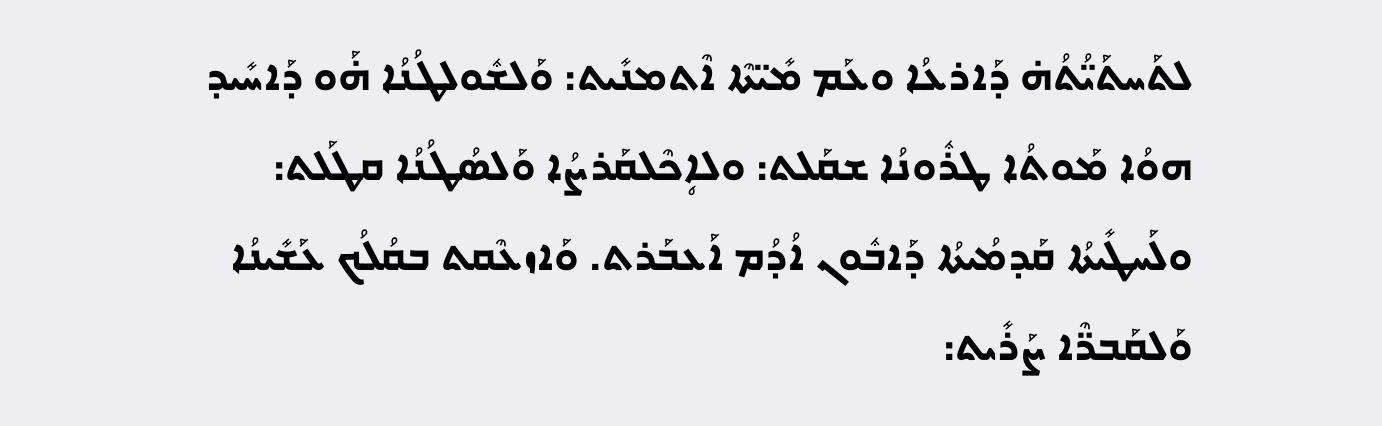ܠܬܰܚܬܰܝ̈ܳܬܳܗ̇ ܕܰܐܪܥܳܐ ܘܥܰܡ ܡܺܝ̈ܬܶܐ ܐܶܬܡܢܺܝܬ: ܘܰܠܫܽܘܠܛܳܢܳܐ ܗ̇ܰܘ ܕܰܐܚܺܝܕ ܗܘܳܐ ܡܰܘܬܳܐ ܛܪܽܘܢܳܐ ܫܩܰܠܬ: ܘܠܐܴܟܶܠܩܰܪܨܳܐ ܘܰܠܣܳܛܳܢܳܐ ܩܛܰܠܬ: ܘܠܰܚܛܺܝܬܳܐ ܩܰܕܡܳܝܬܳܐ ܕܰܐܒܽܘܢ ܐܳܕܳܡ ܐܰܥܒܰܪܬ. ܘܰܐܙܥܶܩܬ ܒܩܳܠܳܟ ܥܰܫܺܝܢܳܐ ܘܰܠܩܰܒܪ̈ܶܐ ܨܰܪܺܝܬ: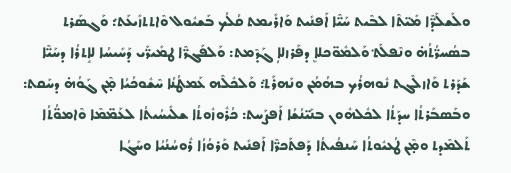ܘܠܰܫܠܰܕ̈ܶܐ ܡܺܝ̈ܬܶܐ ܠܒܶܝܬ ܚܰܝ̈ܶܐ ܐܰܦܢܺܝܬ ܘܰܐܪܺܝܡܬ ܩܳܠܳܟ ܒܰܫܝܽܘܠ ܘܶܐܬܬܙܺܝܥܰܬ݀: ܘܰܓܣܰܪܬ ܒܣܳܚܪ̈ܳܬܳܗ̇ ܘܢܶܦܠܰܬ݀ ܘܰܠܡܽܘ̈ܟܠܐܷ ܕܦܰܪܙܠܐܴ ܓܰܕܶܡܬ: ܘܰܠܦܰܓܪ̈ܶܐ ܛܡܺܝܪ̈ܰܝ ܕܰܚܺܝܚܳܐ ܠܐܱܬܪܳܐ ܕܚܰܝ̈ܶܐ ܫܰܕܰܪܬ ܘܰܐܙܠܶܓܬ ܢܽܘܗܪܳܟ ܒܗܳܡܳܢ ܘܢܰܗܪܰܬ݀: ܘܰܠܟܽܠܶܗ ܥܰܡܛܳܢܳܐ ܚܶܫܽܘܟܳܝܳܐ ܡ̣ܶܢ ܓܰܘܳܗ̇ ܕܚܰܩܬ: ܘܒܰܣܒܰܪܬܳܐ ܚܕܰܬܳܐ ܠܟܽܠܗܽܘܢ ܒܢܰܝ̈ܢܳܫܳܐ ܐܰܦܨܰܚܬ: ܟܳܪܽܘܙܽܘܬܳܐ ܫܠܺܝܚܳܝܬܳܐ ܠܥܰܡ̈ܡܶܐ ܘܶܐܡܘ̈ܳܬܳܐ ܬܰܠܡܶܕܬ ܘܡ̣ܶܢ ܛܳܥܝܽܘܬܳܐ ܚܰܢܦܳܝܬܳܐ ܕܰܦܬܰܟܪ̈ܶܐ ܐܰܦܢܺܝܬ ܘܰܪܘܳܙܳܐ ܪܽܘܚܳܢܳܝܳܐ ܘܚܰܓܳܐ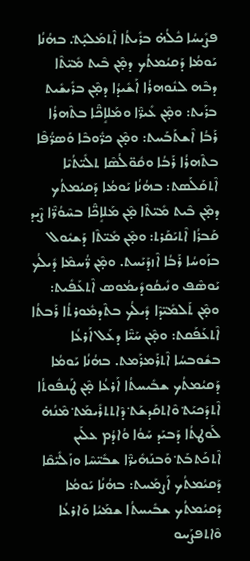ܦܨܺܝܚܳܐ ܟܽܠܳܗ̇ ܒܪܺܝܬܳܐ ܐܶܬܡܰܠܝ̣ܰܬ݀. ܒܗܳܢܳܐ ܝܰܘܡܳܐ ܕܰܩܝܳܡܬܳܟ ܕܡ̣ܶܢ ܒܶܝܬ ܡܺܝ̈ܬܶܐ ܕܒܶܗ ܠܢܽܘܗܪܳܐ ܐܰܫܺܝܕܳܐ ܕܡ̣ܶܢ ܒܪܺܝܫܺܝܬ ܒܪܰܝܬ: ܘܡ̣ܶܢ ܥܺܝܪ̈ܶܐ ܘܡܰܠܐܱܟ̈ܶܐ ܒܬܶܗܪܳܐ ܪܰܒܳܐ ܐܶܫܬܰܒܰܚܬ: ܘܡ̣ܶܢ ܟܪ̈ܽܘܒܶܐ ܘܰܣܪ̈ܳܦܶܐ ܒܬܶܗܪܳܐ ܪܰܒܳܐ ܘܩܽܘ̈ܠܳܣܶܐ ܬܠܺܝ̈ܬܳܝܶܐ ܐܶܬܩܰܠܰܣܬ: ܒܗܳܢܳܐ ܝܰܘܡܳܐ ܕܰܩܝܳܡܬܳܟ ܕܡ̣ܶܢ ܒܶܝܬ ܡܺܝ̈ܬܶܐ ܡ̣ܶܢ ܡܰܠܐܱܟ̈ܶܐ ܒܚܶܘܳܪ̈ܶܐ ܨܶܝܕ ܩܰܒܪܳܐ ܐܶܬܝܰܩܰܪܬ: ܘܡ̣ܶܢ ܡܺܝ̈ܬܶܐ ܕܰܫܝܽܘܠ ܒܙܰܘܚܳܐ ܪܰܒܳܐ ܐܶܙܕܰܝܰܚܬ. ܘܡ̣ܶܢ ܪ̈ܳܚܡܶܐ ܕܺܝܠܳܟ ܝܰܘܣܶܦ ܘܢܺܝܩܳܘܕܺܝܡܳܘܣ ܐܶܬܥܰܦܺܝܬ: ܘܡ̣ܶܢ ܬܰܠܡܺܝ̈ܕܶܐ ܕܺܝܠܳܟ ܒܬܶܕܡܽܘܪܬܳܐ ܪܰܒܬܳܐ ܐܶܬܥܰܦܰܩܬ: ܘܡ̣ܶܢ ܚܰܝ̈ܶܐ ܕܥܰܠ ܐܰܪܥܳܐ ܒܫܽܘܒܚܳܐ ܐܶܬܪܰܡܪܰܡܬ. ܒܗܳܢܳܐ ܝܰܘܡܳܐ ܕܰܩܝܳܡܬܳܟ ܫܒܺܝܚܬܳܐ ܐܰܪܥܳܐ ܡ̣ܶܢ ܛܰܢܦܽܘܬܳܐ ܐܶܬܕܰܟܝܰܬ݀ ܘܶܐܬܩܰܕܫܰܬ݀ ܕܶܐܬܬܪܺܝܡܰܬ݀ ܡܶܢܳܗ̇ ܠܰܘܛܬܳܐ ܕܰܒܝܰܕ ܚܰܘܳܐ ܘܳܐܕܳܡ ܥܠܰܝܢ ܐܶܬܟܰܬܒܰܬ݀ ܘܰܒܢܰܗܺܝܪ̈ܶܐ ܫܒܺܝ̈ܚܶܐ ܘܙܰܠܺܝ̈ܩܶܐ ܕܰܩܝܳܡܬܳܟ ܐܰܨܡܰܚܬ: ܒܗܳܢܳܐ ܝܰܘܡܳܐ ܕܰܩܝܳܡܬܳܟ ܫܒܺܝܚܬܳܐ ܫܡܰܝܳܐ ܘܰܐܪܥܳܐ ܘܶܐܬܦܨܰܚܘ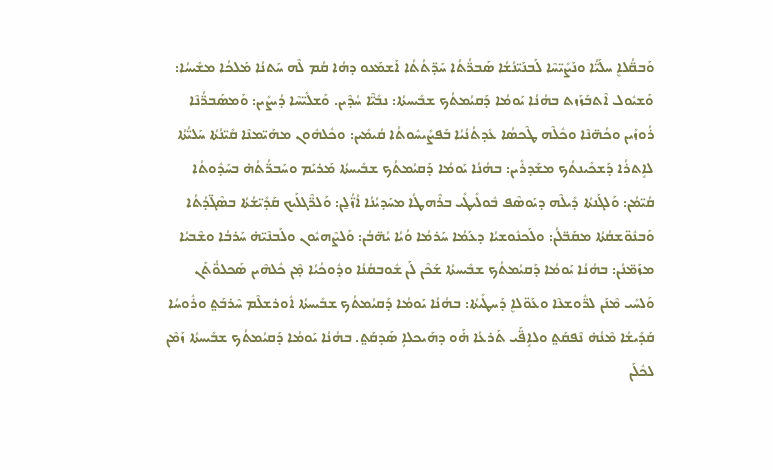ܘܰܒܩ̈ܳܠܐܷ ܚܠܰܝ̈ܳܐ ܘܢܰܨܺܝ̈ܚܶܐ ܠܰܒܢܰܝ̈ܢܳܫܳܐ ܣܰܒܪ̈ܳܬܳܐ ܚܰܕ̈ܬܳܬܳܐ ܐܰܫܡܰܥܘ ܕܗܳܐ ܩܳܡ ܠܶܗ ܚܰܬܢܳܐ ܡܰܠܟܳܐ ܡܫܺܝܚܳܐ: ܘܰܫܝܽܘܠ ܐܶܬܒܰܙܰܙܬ ܒܗܳܢܳܐ ܝܰܘܡܳܐ ܕܰܩܝܳܡܬܳܟ ܫܒܺܝܚܬܳܐ: ܢܒܺܝ̈ܶܐ ܚܳܕܶܝܢ. ܘܰܫܠܺܝ̈ܚܶܐ ܕܳܝܨܺܝܢ: ܘܰܡܣܰܒܪ̈ܳܢܶܐ ܪܳܘܙܺܝܢ ܘܟܳܗ̈ܢܶܐ ܘܟܽܠܶܗ ܛܶܟܣܳܐ ܥܺܕܬܳܢܳܝܳܐ ܒܰܦܨܺܝܚܽܘܬܳܐ ܩܳܝܡܺܝܢ: ܘܟܽܠܗܽܘܢ ܡܗܰܝ̈ܡܢܶܐ ܩܺܝ̈ܢܳܬܳܐ ܚܰܠܝ̈ܳܬܳܐ ܠܐܱܬܪܳܐ ܕܰܫܟܺܝܢܬܳܟ ܡܫܰܕܪܺܝܢ: ܒܗܳܢܳܐ ܝܰܘܡܳܐ ܕܰܩܝܳܡܬܳܟ ܫܒܺܝܚܬܳܐ ܡܰܪܝܰܡ ܘܚܰܒܪ̈ܳܬܳܗ̇ ܒܚܰܕܽܘܬܳܐ ܩܳܝ̈ܡܳܢ: ܘܰܠܓܰܢܬܳܐ ܕܺܝܠܶܗ ܕܝܰܘܣܶܦ ܒܽܘܠܺܝܛܺܝ ܒܪܶܗܛܳܐ ܡܚܰܕܝܳܢܳܐ ܐܳܙ̈ܳܠ̱ܢ: ܘܰܠܪ̈ܶܓܠܰܝܟ ܩܰܕܺܝ̈ܫܳܬܳܐ ܒܣܶܓ̈ܕܳܬܳܐ ܘܰܒܢܽܘ̈ܫܩܳܬܳܐ ܡܩܰܒ̈ܠܳܢ: ܘܠܰܟܢܽܘܫܝܳܐ ܕܥܰܡܳܐ ܚܰܪܡܳܐ ܘܳܝܳܐ ܝܳܗ̈ܒܳܢ: ܘܰܠܨܶܗܝܽܘܢ ܘܠܰܒܢܶܝ̈ܗ̇ ܚܰܪܒܳܐ ܘܫܶܒܝܳܐ ܡܙܰܡ̈ܢܳܢ: ܒܗܳܢܳܐ ܝܰܘܡܳܐ ܕܰܩܝܳܡܬܳܟ ܫܒܺܝܚܬܳܐ ܫܰܟܶܢ ܠܰܢ ܫܽܘܒܩܳܢܳܐ ܘܕܽܘܟܳܝܳܐ ܡ̣ܶܢ ܟܽܠܗܶܝܢ ܣܰܟܠܘ̈ܳܬܰܢ ܘܰܠܚܺܝ ܡܶܢܰܢ ܠܪ̈ܽܘܫܥܶܐ ܘܥܰܘ̈ܠܐܷ ܕܰܚܛܺܝܬܳܐ: ܒܗܳܢܳܐ ܝܰܘܡܳܐ ܕܰܩܝܳܡܬܳܟ ܫܒܺܝܚܬܳܐ ܐܽܘܪܫܠܶܡ ܚܶܪܒܰܬ݀ ܘܪܽܘܚܳܐ ܩܰܕܺܝܫܳܐ ܡܶܢܳܗ̇ ܢܶܦܩܰܬ݀ ܘܠܐܱܦ̈ܰܝ ܬܰܪܥܳܐ ܗ̇ܰܘ ܕܗܰܝܟܠܐܴ ܣܰܕܩܰܬ݀. ܒܗܳܢܳܐ ܝܰܘܡܳܐ ܕܰܩܝܳܡܬܳܟ ܫܒܺܝܚܬܳܐ ܙܰܡܶܢ ܠܟܽܠܰܢ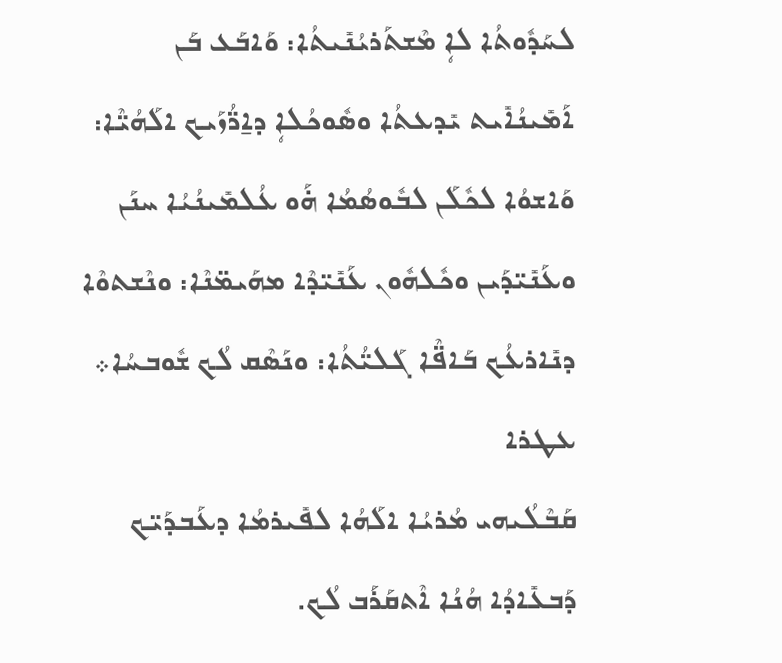ܠܚܰܕܽܘܬܳܐ ܠܐܴ ܡܶܫܬܰܪܝܳܢܺܝܬܳܐ: ܘܰܐܒܰܥ ܒܰܢ ܐܰܡܺܝܢܳܐܺܝܬ ܝܺܕܥܬܳܐ ܘܣܽܘܟܳܠܐܴ ܕܐ̱ܪ̈ܳܙܰܝܟ ܐܠܰܗܳܝ̈ܶܐ: ܘܰܐܫܘܳܐ ܠܟܽܠܰܢ ܠܒܽܘܣܳܡܳܐ ܗ̇ܰܘ ܥܳܠܡܺܝܢܳܝܳܐ ܚܢܰܢ ܘܥܰܢܺܝ̈ܕܰܝܢ ܘܟܽܠܗܽܘܢ ܥܰܢܺܝ̈ܕܶܐ ܡܗܰܝܡ̈ܢܶܐ: ܘܢܶܫܬܘܶܐ ܕܢܺܐܪܥܳܟ ܒܰܐܦ̈ܶܐ ܓܰܠܝ̈ܳܬܳܐ: ܘܢܰܣܶܩ ܠܳܟ ܫܽܘܒܚܳܐ܀
ܥܛܪܐ
ܩܰܒܶܠܳܝܗܝ ܡܳܪܝܳܐ ܐܠܰܗܳܐ ܠܦܺܝܪܡܳܐ ܕܥܰܒܕܰܝ̈ܟ ܕܰܒܥܺܐܕܳܐ ܗܳܢܳܐ ܐܶܬܩܰܪܰܒ ܠܳܟ.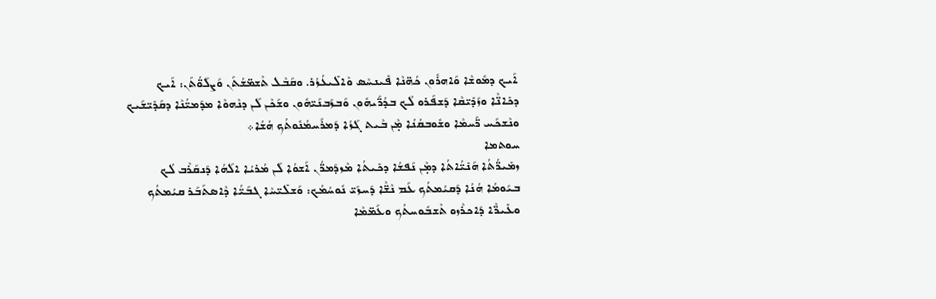ܐܰܝܟ ܕܡܽܘܫܶܐ ܘܰܐܗܪܽܘܢ ܟܳܗ̈ܢܶܐ ܦܺܝܢܚܶܣ ܘܶܐܠܺܝܥܳܙܳܪ. ܘܩܰܒܶܠ ܬܶܫܡ̈ܫܳܬܰܢ ܘܰܨܠܰܘ̈ܳܬܰܢ: ܐܰܝܟ ܕܟܺܐܢ̈ܶܐ ܘܙܰܕܺܝ̈ܩܶܐ ܕܰܫܦܰܪܘ ܠܳܟ ܒܕܳܪ̈ܰܝܗܽܘܢ ܘܰܒܙܰܒܢܰܝ̈ܗܽܘܢ ܘܫܰܟܶܢ ܠܰܢ ܕܢܶܗܘܶܐ ܡܕܰܡܝ̈ܳܢܶܐ ܕܩܰܕܺܝ̈ܫܰܝܟ ܘܢܶܫܟܰܚ ܪ̈ܰܚܡܶܐ ܘܫܽܘܒܩܳܢܳܐ ܡ̣ܶܢ ܒܶܝܬ ܓܰܙܳܐ ܕܰܡܪܰܚܡܳܢܽܘܬܳܟ ܗܳܫܳܐ܀
ܚܘܬܡܐ
ܙܡܺܝܪ̈ܳܬܳܐ ܗܰܢܺܝ̈ܳܐܬܳܐ ܕܡ̣ܶܢ ܢܰܦܫܳܐ ܕܟܺܝܬܳܐ ܡܶܙܕܰܡܪ̈ܳܢ ܐܰܫܘܳܐ ܠܰܢ ܡܳܪܝܳܐ ܐܠܰܗܳܐ ܕܰܢܩܰܪܶܒ ܠܳܟ ܒܝܰܘܡܳܐ ܗܳܢܳܐ ܕܰܩܝܳܡܬܳܟ ܥܰܡ ܢܶܫ̈ܶܐ ܕܰܚܙܰܝ̈ ܢܽܘܚܳܡܳܟ: ܘܰܫܠܺܝ̈ܚܶܐ ܓܒܰܝ̈ܳܐ ܕܶܐܣܬܰܒܰܪ ܩܝܳܡܬܳܟ ܘܥܺܝܪ̈ܶܐ ܕܰܐܟܪܶܙܘ ܬܶܫܒܽܘܚܬܳܟ ܘܥܰܡ̈ܡܶܐ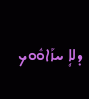ܕܠܐܴ ܚܙܰܐܘܽܘܟ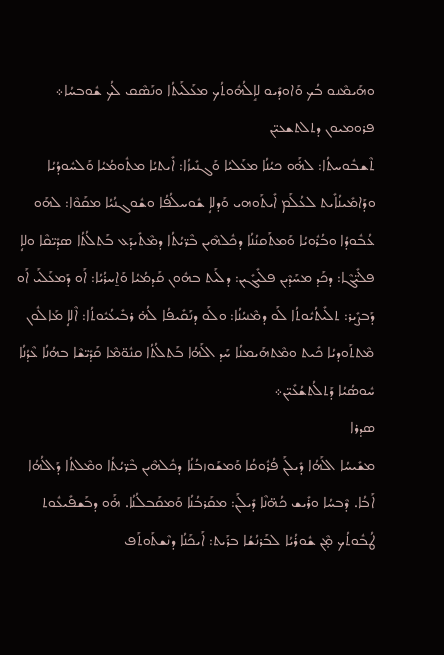ܘܗܰܝܡܶܢܘ ܒܳܟ ܘܰܐܘܕܺܝܘ ܠܐܱܠܳܗܽܘܬܳܟ ܡܥܰܠܰܝܬܳܐ ܘܢܰܣܶܩ ܠܳܟ ܫܽܘܒܚܳܐ܀
ܦܪܘܡܝܘܢ ܕܬܠܬܫܥܝ̈ܢ
ܬܶܫܒܽܘܚܬܳܐ: ܠܗ̇ܰܘ ܟܝܳܢܳܐ ܡܥܰܠܝܳܐ ܘܰܓܢܺܝܙܳܐ: ܐܺܝܬܝܳܐ ܡܬܽܘܡܳܝܳܐ ܘܰܠܚܽܘܕܳܝܳܐ ܘܕܰܐܡܺܝܢܳܐܺܝܬ ܠܥܳܠܰܡ ܐܺܝܬܰܘܗܝ ܘܰܕܠܐܴ ܫܽܘܚܠܳܦܳܐ ܘܫܽܘܓܢܳܝܳܐ ܡܩܰܘܶܐ: ܠܗܰܘ ܥܳܒܽܘܕܳܐ ܘܒܳܪܽܘܝܳܐ ܘܰܡܬܰܩܢܳܢܳܐ ܕܟܽܠܗܶܝܢ ܒܶܪ̈ܝܳܬܳܐ ܕܡܶܬܺܝܕܰܥ ܒܰܬܠܳܬܳܐ ܣܕܺܝ̈ܩܶܐ ܘܠܐܴ ܦܠܺܝ̈ܓܶܐ: ܕܟܰܕ ܡܚܰܕܶܝܢ ܦܠܺܝܓܺܝܢ: ܕܠܰܝܬ ܒܗܽܘܢ ܩܰܕܡܳܝܳܐ ܘܰܐ̱ܚܪܳܝܳܐ: ܐܰܘ ܕܰܡܥܰܠܰܝ ܐܰܘ ܕܰܒܨܺܝܪ: ܬܠܺܝܬܳܝܽܘܬܳܐ ܠܰܘ ܕܡܶܢܝܳܢܳܐ: ܘܠܰܘ ܕܢܰܩܺܝܦܳܐ ܠܳܗ̇ ܪܒܺܝܥܳܝܽܘܬܳܐ: ܐܶܠܐܴ ܡܰܐܠܽܘܢ ܡܶܬܬܰܘܕܝܳܐ ܟܺܝܬ ܘܡܶܬܗܰܝܡܢܳܐ ܚܰܕ ܐܠܰܗܳܐ ܒܰܬܠܳܬܳܐ ܩܢܽܘ̈ܡܶܐ ܩܰܕܺܝ̈ܫܶܐ ܒܗܳܢܳܐ ܥܶܕܳܢܳܐ ܚܽܘܣܳܝܳܐ ܕܰܬܠܳܬܫܳܥܺܝ̈ܢ܀
ܣܕܪܐ
ܡܫܺܝܚܳܐ ܐܠܰܗܳܐ ܕܺܝܠܰܢ ܦܳܪܽܘܩܳܐ ܘܰܡܫܰܘܙܒܳܢܳܐ ܕܟܽܠܗܶܝܢ ܒܶܪ̈ܝܳܬܳܐ ܘܡܶܠܬܳܐ ܕܰܐܠܳܗܳܐ ܐܰܒܳܐ. ܕܶܒܚܳܐ ܘܪܺܝܫ ܟܳܗ̈ܢܶܐ ܕܺܝܠܰܢ: ܡܩܰܪܒܳܢܳܐ ܘܰܡܩܰܒܠܳܢܳܐ. ܗ̇ܰܘ ܕܒܰܫܦܺܝܥܽܘܬ ܛܳܒܽܘܬܳܟ ܡ̣ܶܢ ܫܽܘܪܳܝܳܐ ܠܒܰܪܢܳܫܳܐ ܒܪܰܝܬ: ܐܰܝܟܰܢܳܐ ܕܢܶܫܬܰܘܬܰܦ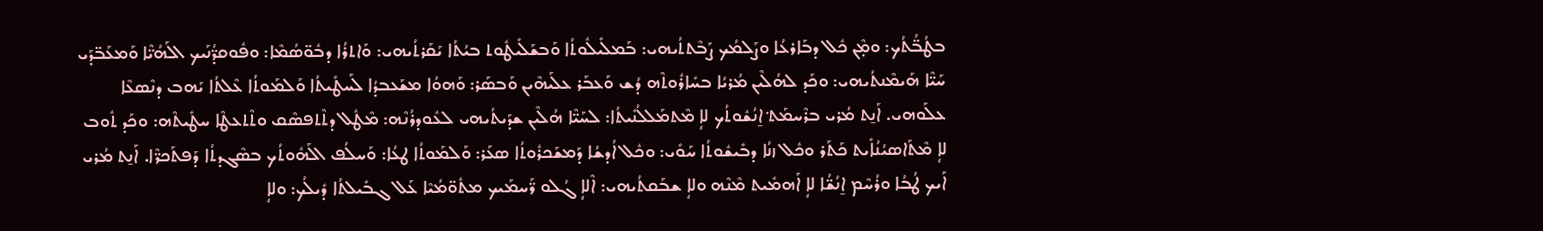ܒܛܳܒ̈ܳܬܳܟ: ܘܡ̣ܶܢ ܟܽܠ ܕܒܰܐܪܥܳܐ ܘܨܰܠܡܳܟ ܨܰܒܶܬܬܳܝܗܝ: ܒܰܡܠܺܝܠܽܘܬܳܐ ܘܰܒܫܰܠܺܝܛܽܘܬ ܒܝܳܬܳܐ ܝܰܩܰܪܬܳܝܗܝ: ܘܰܐܬܪܳܐ ܕܒܽܘ̈ܣܳܡܶܐ: ܘܦܽܘܩܕ̈ܳܢܰܝܟ ܐܠܰܗܳܝ̈ܶܐ ܘܰܡܥܰܒ̈ܕܰܝ ܚܰܝ̈ܶܐ ܗܰܝܡܶܢܬܳܝܗܝ: ܘܟܰܕ ܠܗܳܠܶܝܢ ܡܳܪܝܳܐ ܒܚܺܐܪܽܘܬܶܗ ܕܳܫ ܘܰܥܒܰܪ ܥܠܰܝܗܶܝܢ ܘܰܒܣܰܪ: ܘܰܗܘܳܐ ܡܫܰܥܒܕܳܐ ܠܰܚܛܺܝܬܳܐ ܘܰܠܡܰܘܬܳܐ ܥܶܠܬܳܐ ܝܰܗܒ ܕܢܶܣܥܶܐ ܥܠܰܘܗܝ. ܐܰܢ̱ܬ ܡܳܪܝ ܒܪܶܚܡܰܬ݀ ܐ̱ܢܳܫܽܘܬܳܟ ܠܐܴ ܡܶܬܡܰܠܠܳܢܺܝܬܳܐ: ܠܚܰܝ̈ܶܐ ܗܳܠܶܝܢ ܫܕܰܝܬܳܝܗܝ ܠܥܽܘܕܪܳܢܶܗ: ܡܶܛܽܠ ܕܬܶܬܦܣܶܩ ܘܬܶܬܥܛܶܐ ܚܛܺܝܬܶܗ: ܘܟܰܕ ܬܽܘܒ ܠܐܴ ܡܶܬܰܐܣܝܳܢܳܐܺܝܬ ܟܰܬܰܪ ܘܟܽܠ ܙܢܳܐ ܕܒܺܝܫܽܘܬܳܐ ܚܰܘܺܝ: ܘܟܽܠ ܐܳܕܫܳܐ ܕܰܡܫܰܟܪܽܘܬܳܐ ܣܥܰܪ: ܘܰܠܡܰܘܬܳܐ ܛܥܳܐ: ܘܰܚܠܳܦ ܐܠܰܗܽܘܬܳܟ ܒܣܶܓܕܬܳܐ ܕܰܦܬܰܟܪ̈ܶܐ. ܐܰܢ̱ܬ ܡܳܪܝ ܐܰܝܟ ܛܳܒܳܐ ܘܪܳܚܶܡ ܐ̱ܢܳܫ̈ܳܐ ܠܐܴ ܐܰܗܡܺܝܬ ܡܶܢܶܗ ܘܠܐܴ ܫܒܰܩܬܳܝܗܝ: ܐܶܠܐܴ ܓܳܠܘ ܪ̈ܰܚܡܰܝܟ ܡܬܽܘ̈ܡܳܝܶܐ ܥܰܠ ܓܒܺܝܠܬܳܐ ܕܺܝܠܳܟ: ܘܠܐܴ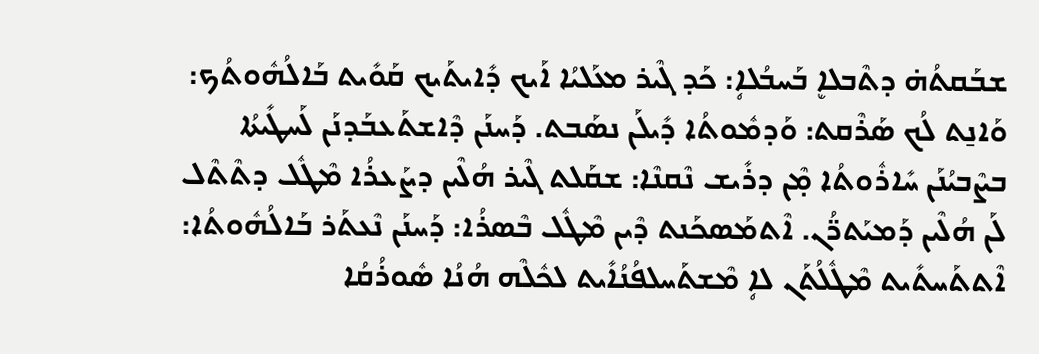ܫܒܰܩܬܳܗ̇ ܕܬܶܒܠܐܷ ܒܰܚܒܳܠܐܴ: ܟܰܕ ܓܶܝܪ ܡܥܰܠܝܳܐ ܐܰܝܟ ܕܺܐܝܬܰܝܟ ܩܰܘܺܝܬ ܒܰܐܠܳܗܽܘܬܳܟ: ܘܰܐܢ̱ܬ ܠܳܟ ܣܰܪܶܩܬ: ܘܰܕܡܽܘܬܳܐ ܕܺܝܠܰܢ ܢܣܰܒܬ. ܕܰܚܢܰܢ ܕܶܐܫܬܰܥܒܰܕܢܰܢ ܠܰܚܛܺܝܬܳܐ ܒܨܶܒܝܳܢܰܢ ܚܺܐܪܽܘܬܳܐ ܡ̣ܶܢ ܕܪܺܝܫ ܢܶܩܢܶܐ: ܫܩܰܠܬ ܓܶܝܪ ܗܳܠܶܝܢ ܕܨܰܥܪܳܐ ܡܶܛܽܠ ܕܬܶܬܶܠ ܠܰܢ ܗܳܠܶܝܢ ܕܰܡܝܰܬܪ̈ܳܢ. ܐܶܬܡܰܣܟܰܢܬ ܕܶܝܢ ܡܶܛܽܠ ܒܶܣܪܳܐ: ܕܰܚܢܰܢ ܢܶܥܬܰܪ ܒܰܐܠܳܗܽܘܬܳܐ: ܐܶܬܬܰܚܬܺܝܬ ܡܶܛܽܠܳܬܰܢ ܠܐܴ ܡܶܫܬܰܚܠܦܳܢܳܐܺܝܬ ܠܟܽܠܶܗ ܗܳܢܳܐ ܣܽܘܪܳܩܳܐ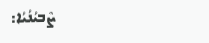ܨܶܒܝܳܢܳܝܳܐ: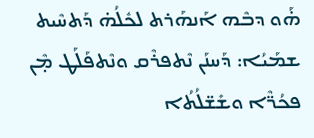ܗ̇ܰܘ ܕܒܶܗ ܐܰܢܗܰܪܬ ܠܟܽܠܳܗ̇ ܕܰܬܚܶܝܬ ܫܡܰܝܳܐ: ܕܰܚܢܰܢ ܢܶܬܦܪܶܩ ܘܢܶܬܦܰܠܰܛ ܡ̣ܶܢ ܦܟܳܪ̈ܶܐ ܘܫܺܫ̈ܠܳܬܳܐ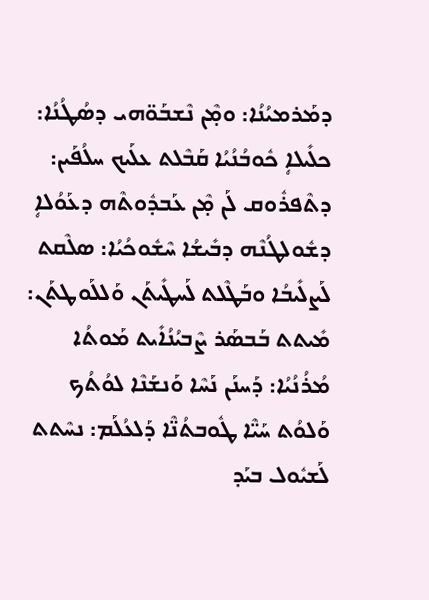ܕܡܰܪܡܝܳܢܳܐ: ܘܡ̣ܶܢ ܢܶܫܒܰܘ̈ܗܝ ܕܣܳܛܳܢܳܐ: ܟܠܺܝܠܐܴ ܟܽܘܒܳܢܳܝܳܐ ܩܰܒܶܠܬ ܥܠܰܝܟ ܚܠܳܦܰܝܢ: ܕܬܶܦܪܽܘܩ ܠܰܢ ܡ̣ܶܢ ܥܰܒܕܽܘܬܶܗ ܕܥܰܘܳܠܐܴ ܕܫܽܘܠܛܳܢܶܗ ܕܒܺܝܫܳܐ ܚܶܫܽܘܟܳܝܳܐ: ܣܠܶܩܬ ܠܰܨܠܺܝܒܳܐ ܘܒܰܛܶܠܬ ܠܰܚܛܺܝܬܰܢ ܘܰܠܠܰܘܛܬܰܢ: ܡܺܝܬܬ ܒܰܒܣܰܪ ܨܶܒܝܳܢܳܐܺܝܬ ܡܰܘܬܳܐ ܡܳܪܳܢܳܝܳܐ: ܕܰܚܢܰܢ ܢܰܚܶܐ ܘܰܢܫܰܢܶܐ ܠܘܳܬܳܟ ܘܰܠܘܳܬ ܚܰܝ̈ܶܐ ܛܽܘܒܬܳܢ̈ܶܐ ܕܰܠܥܳܠܰܡ: ܢܚܶܬܬ ܠܰܫܝܽܘܠ ܒܝܰܕ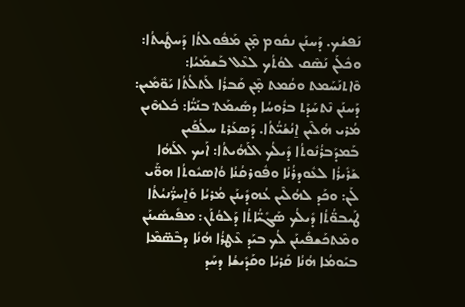ܢܰܦܫܳܟ. ܕܰܚܢܰܢ ܢܩܽܘܡ ܡ̣ܶܢ ܡܰܦܽܘܠܬܳܐ ܕܰܚܛܺܝܬܳܐ: ܘܟܽܠܰܢ ܢܰܣܶܩ ܠܘܳܬܳܟ ܠܥܶܠ ܒܰܫܡܰܝܳܐ: ܘܶܐܬܢܰܚܰܡܬ ܘܩܳܡܬ ܡ̣ܶܢ ܩܰܒܪܳܐ ܠܰܬܠܳܬܳܐ ܝܰܘ̈ܡܺܝܢ: ܕܰܚܢܰܢ ܢܶܬܚܰܕܰܬ ܒܪܽܘܚܳܐ ܕܣܺܝܡܰܬ݀ ܒܢܰܝ̈ܳܐ: ܟܽܠܗܶܝܢ ܡܳܪܝ ܗܳܠܶܝܢ ܐ̱ܢܳܫܳܝ̈ܳܬܳܐ. ܕܰܣܥܰܪܬ ܚܠܳܦܰܝܢ ܒܰܡܕܰܒܪܳܢܽܘܬܳܐ ܕܺܝܠܳܟ ܐܠܰܗܳܝܬܳܐ: ܐܰܝܟ ܐܠܰܗܳܐ ܫܰܪܺܝܪܳܐ ܠܥܽܘܕܪܳܢܳܐ ܘܦܽܘܪܩܳܢܳܐ ܘܳܐܣܝܽܘܬܳܐ ܗܘ̈ܰܝ ܠܰܢ: ܘܟܰܕ ܠܗܳܠܶܝܢ ܥܳܗܕܺܝܢܰܢ ܡܳܪܝܳܐ ܘܰܐ̱ܚܪ̈ܳܢܝܳܬܳܐ ܛܰܝܒܘ̈ܳܬܳܐ ܕܺܝܠܳܟ ܣܰܓܺܝ̈ܳܐܬܳܐ ܕܰܠܘܳܬܰܢ: ܡܦܺܝܣܺܝܢܰܢ ܘܡܶܬܟܰܫܦܺܝܢܰܢ ܠܳܟ ܒܝܰܕ ܥܶܛܪܳܐ ܗܳܢܳܐ ܕܒܶܣ̈ܡܶܐ ܒܝܰܘܡܳܐ ܗܳܢܳܐ ܩܰܪܝܳܐ ܘܩܰܕܺܝܫܳܐ ܕܚܰܕ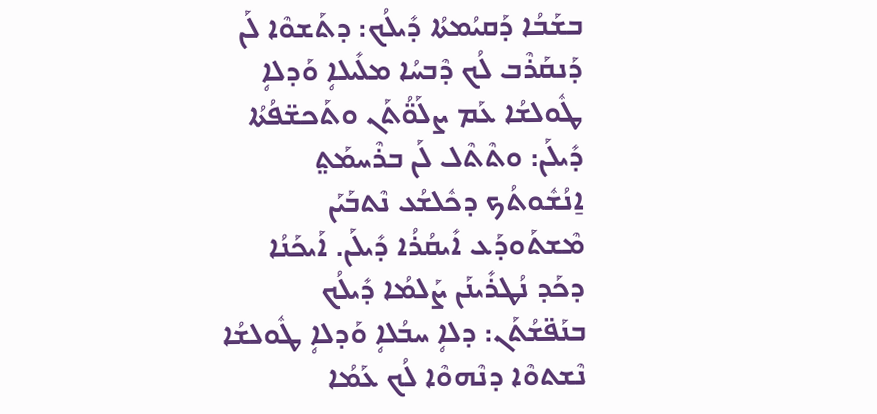ܒܫܰܒܳܐ ܕܰܩܝܳܡܬܳܐ ܕܺܝܠܳܟ: ܕܬܰܫܘܶܐ ܠܰܢ ܕܰܢܩܰܪܶܒ ܠܳܟ ܕܶܒܚܳܐ ܡܠܺܝܠܐܴ ܘܰܕܠܐܴ ܛܽܘܠܫܳܐ ܥܰܡ ܨܠܰܘ̈ܳܬܰܢ ܘܬܰܟܫ̈ܦܳܬܳܐ ܕܺܝܠܰܢ: ܘܬܶܬܶܠ ܠܰܢ ܒܪܶܚܡܰܬ݀ ܐ̱ܢܳܫܽܘܬܳܟ ܕܟܽܠܫܳܥ ܢܶܬܒܰܝܰܢ ܡܶܫܬܰܘܕܰܥ ܐܺܝܩܳܪܳܐ ܕܺܝܠܰܢ. ܐܰܝܟܰܢܳܐ ܕܟܰܕ ܢܳܛܪܺܝܢܰܢ ܨܰܠܡܳܐ ܕܺܝܠܳܟ ܒܢܰܦ̈ܫܳܬܰܢ: ܕܠܐܴ ܚܒܳܠܐܴ ܘܰܕܠܐܴ ܛܽܘܠܫܳܐ ܢܶܫܬܘܶܐ ܕܢܶܗܘܶܐ ܠܳܟ ܥܰܡܳܐ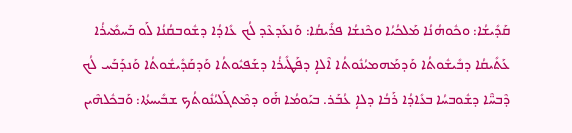ܩܰܕܺܝܫܳܐ: ܘܟܽܘܗܳܢܳܐ ܡܰܠܟܳܝܳܐ ܘܟܶܢܫܳܐ ܦܪܺܝܩܳܐ: ܘܰܢܥܰܕܥܶܕ ܠܳܟ ܥܺܐܕܳܐ ܕܫܽܘܒܩܳܢܳܐ ܠܰܘ ܒܰܚܡܺܝܪܳܐ ܥܰܬܺܝܩܳܐ ܕܒܺܝܫܽܘܬܳܐ ܘܰܕܡܰܗܡܝܳܢܽܘܬܳܐ ܐܶܠܐܴ ܕܦܰܛܺܝܪܳܐ ܕܫܰܦܝܽܘܬܳܐ ܘܰܕܩܰܕܺܝܫܽܘܬܳܐ ܘܰܢܕܰܒܰܚ ܠܳܟ ܕܶܒܚ̈ܶܐ ܕܫܽܘܒܚܳܐ ܒܥܺܐܕܳܐ ܪܰܒܳܐ ܕܠܐܴ ܥܳܒܰܪ. ܒܝܰܘܡܳܐ ܗ̇ܰܘ ܕܡܶܬܓܰܠܝܳܢܽܘܬܳܟ ܫܒܺܝܚܬܳܐ: ܘܰܒܟܽܠܗܶܝܢ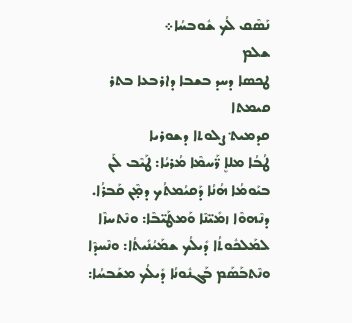ܢܰܣܶܩ ܠܳܟ ܫܽܘܒܚܳܐ܀
ܫܠܡ
ܛܟܣܐ ܕܚܕ ܒܫܒܐ ܕܐܪܒܥܐ ܒܬܪ ܩܝܡܬܐ
ܩܕܡܝܬ݀ ܨܠܘܬܐ ܕܫܘܪܝܐ
ܛܳܒܳܐ ܡܠܐܷ ܪ̈ܰܚܡܶܐ ܡܳܪܝܳܐ: ܛܰܝܶܒ ܠܰܢ ܒܝܰܘܡܳܐ ܗܳܢܳܐ ܕܰܩܝܳܡܬܳܟ ܕܡ̣ܶܢ ܩܰܒܪܳܐ. ܕܢܶܗܘܶܐ ܙܡܺܝ̈ܢܶܐ ܘܰܡܛܰܝ̈ܒܶܐ: ܘܢܶܬܚܙܶܐ ܠܡܰܠܟܽܘܬܳܐ ܕܺܝܠܳܟ ܫܡܰܝܳܢܺܝܬܳܐ: ܘܢܶܚܕܶܐ ܘܢܶܬܒܰܣܰܡ ܒܰܓܢܽܘܢܳܐ ܕܺܝܠܳܟ ܡܫܰܒܚܳܐ: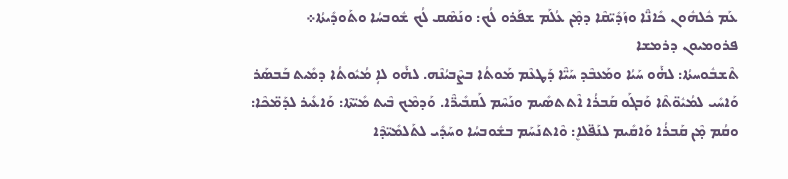ܥܰܡ ܟܽܠܗܽܘܢ ܟܺܐܢ̈ܶܐ ܘܙܰܕܺܝ̈ܩܶܐ ܕܡ̣ܶܢ ܥܳܠܰܡ ܫܦܰܪܘ ܠܳܟ: ܘܢܰܣܶܩ ܠܳܟ ܫܽܘܒܚܳܐ ܘܬܰܘܕܺܝܬܳܐ܀
ܦܪܘܡܝܘܢ ܕܪܡܫܐ
ܬܶܫܒܽܘܚܬܳܐ: ܠܗ̇ܰܘ ܚܰܝܳܐ ܘܡܰܥܒܶܕ ܚܰܝ̈ܶܐ ܕܰܛܥܶܡ ܡܰܘܬܳܐ ܒܨܶܒܝܳܢܶܗ. ܠܗ̇ܰܘ ܠܐܴ ܡܳܝܽܘܬܳܐ ܕܡܺܝܬ ܒܰܒܣܰܪ ܘܰܐܚܺܝ ܠܡܳܝܽܘ̈ܬܶܐ ܘܰܒܓܰܘ ܩܰܒܪܳܐ ܐܶܬܬܣܺܝܡ ܘܢܰܚܶܡ ܠܰܩܒܺܝܪ̈ܶܐ. ܘܰܕܡܶܟ ܒܶܝܬ ܡܺܝ̈ܬܶܐ: ܘܰܐܥܺܝܪ ܠܕܰܡ̈ܟܶܐ: ܘܩܳܡ ܡ̣ܶܢ ܩܰܒܪܳܐ ܘܰܐܩܺܝܡ ܠܢܰܦ̈ܠܐܷ: ܘܶܐܬܢܰܚܰܡ ܒܫܽܘܒܚܳܐ ܘܚܰܕܺܝ ܠܬܰܠܡܺܝ̈ܕܶܐ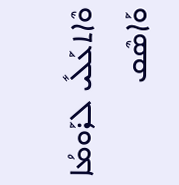ܘܶܐܬܥܰܠܺܝ ܠܪܰܘܡܳܐ ܘܰܐܣܶܩ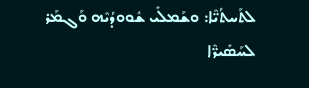ܠܬܰܚܬܳܝ̈ܶܐ: ܘܫܰܡܠܺܝ ܫܽܘܘܕܳܝܶܗ ܘܰܓܡܰܪ ܠܚܰܣܺܝܪ̈ܶܐ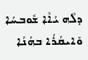ܕܠܶܗ ܝܳܐܶܐ ܫܽܘܒܚܳܐ ܘܺܐܝܩܳܪܳܐ ܒܗܳܢܳܐ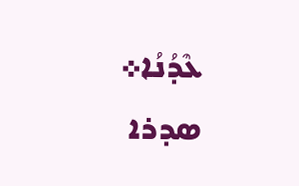ܥܶܕܳܢܳܐ܀
ܣܕܪܐ